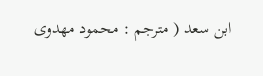ابن سعد ( مترجم : محمود مهدوى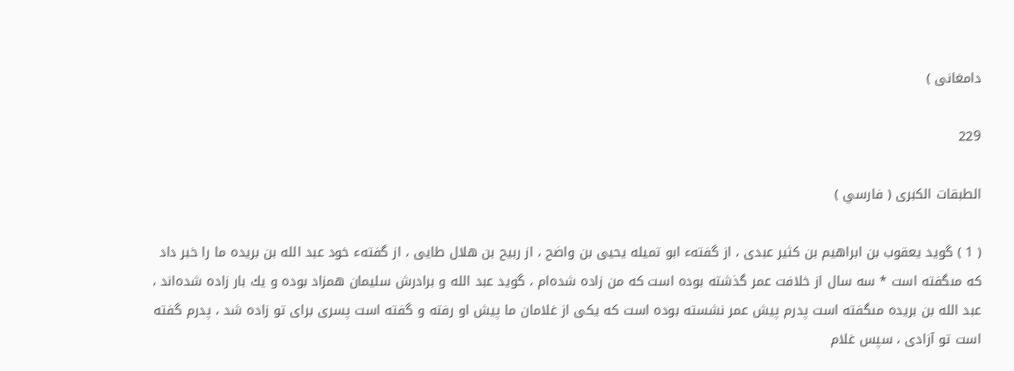دامغانى )

229

الطبقات الكبرى ( فارسي )

( 1 ) گويد يعقوب بن ابراهيم بن كثير عبدى ، از گفتهء ابو تميله يحيى بن واضح ، از ربيح بن هلال طايى ، از گفتهء خود عبد الله بن بريده ما را خبر داد كه مىگفته است * سه سال از خلافت عمر گذشته بوده است كه من زاده شده‌ام ، گويد عبد الله و برادرش سليمان همزاد بوده و يك بار زاده شده‌اند ، عبد الله بن بريده مىگفته است پدرم پيش عمر نشسته بوده است كه يكى از غلامان ما پيش او رفته و گفته است پسرى براى تو زاده شد ، پدرم گفته است تو آزادى ، سپس غلام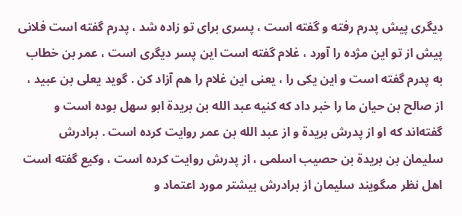ديگرى پيش پدرم رفته و گفته است ، پسرى براى تو زاده شد ، پدرم گفته است فلانى پيش از تو اين مژده را آورد ، غلام گفته است اين پسر ديگرى است ، عمر بن خطاب به پدرم گفته است و اين يكى را ، يعنى اين غلام را هم آزاد كن . گويد يعلى بن عبيد ، از صالح بن حيان ما را خبر داد كه كنيه عبد الله بن بريدة ابو سهل بوده است و گفته‌اند كه او از پدرش بريدة و از عبد الله بن عمر روايت كرده است . برادرش سليمان بن بريدة بن حصيب اسلمى ، از پدرش روايت كرده است ، وكيع گفته است اهل نظر مىگويند سليمان از برادرش بيشتر مورد اعتماد و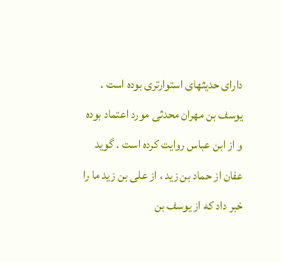داراى حديثهاى استوارترى بوده است . يوسف بن مهران محدثى مورد اعتماد بوده و از ابن عباس روايت كرده است . گويد عفان از حماد بن زيد ، از على بن زيد ما را خبر داد كه از يوسف بن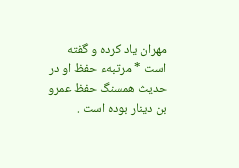مهران ياد كرده و گفته است * مرتبهء حفظ او در حديث همسنگ حفظ عمرو بن دينار بوده است .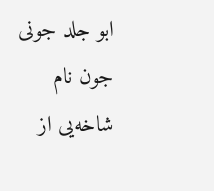ابو جلد جونى جون نام شاخه‌يى از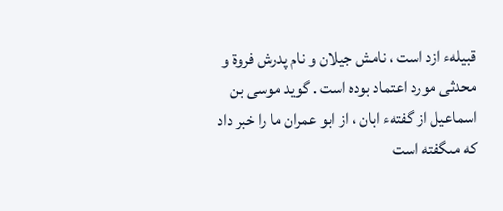قبيلهء ازد است ، نامش جيلان و نام پدرش فروة و محدثى مورد اعتماد بوده است . گويد موسى بن اسماعيل از گفتهء ابان ، از ابو عمران ما را خبر داد كه مىگفته است